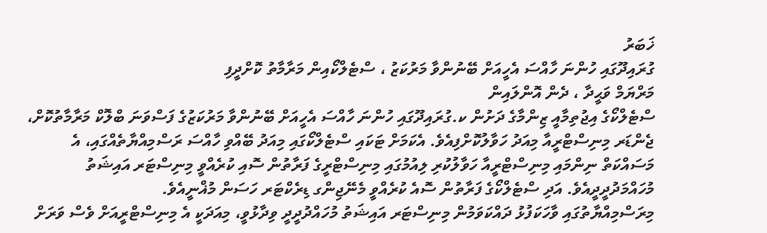ޚަބަރު
ގުރައިދޫގައި ހުންނަ ހާއްސަ އެހީއަށް ބޭނުންވާ މަރުކަޒު ، ސްޓެލްކޯއިން މަރާމާތު ކޮށްދީފި
މަރްޔަމް ވަޙީދާ ، ދެން އޮންލައިން
ސްޓެލްކޯގެ އިޖުތިމާއީ ޒިންމާގެ ދަށުން ކ.ގުރައިދޫގައި ހުންނަ ހާއްސަ އެހީއަށް ބޭނުންވާ މަރުކަޒުގެ ފަސްވަނަ ބްލޮކް މަރާމާތުކޮށް، ޖެންޑަރ މިނިސްޓްރީއާ މިއަދު ހަވާލުކޮށްފިއެވެ. އެކަމަށް ޓަކައި ސްޓެލްކޯގައި މިއަދު ބޭއްވި ހާއްސަ ރަސްމިއްޔާތެއްގައި، އެ މަސައްކަތް ނިންމައި މިނިސްޓްރީއާ ހަވާލުކުރި ލިއުމުގައި މިނިސްޓްރީގެ ފަރާތުން ސޮއި ކުރެއްވީ މިނިސްޓަރ އައިޝަތު މުހައްމަދުދީދީއެވެ. އަދި ސްޓެލްކޯގެ ފަރާތުން ސޮއެ ކުރެއްވީ މެނޭޖިންގ ޑިރެކްޓަރ ހަސަން މުޣްނީއެވެ.
މިރަސްމިއްޔާތުގައި ވާހަކަފުޅު ދައްކަވަމުން މިނިސްޓަރ އައިޝަތު މުހައްދުދީދީ ވިދާޅުވީ، މިއަދަކީ އެ މިނިސްޓްރީއަށް ވެސް ވަރަށް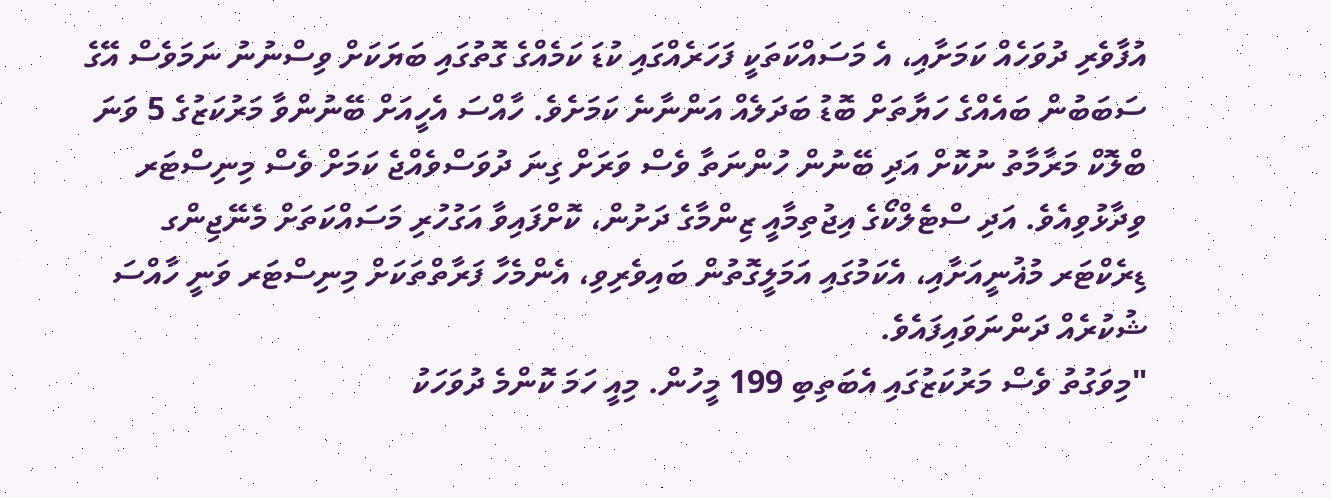އުފާވެރި ދުވަހެއް ކަމަށާއި، އެ މަސައްކަތަކީ ފަހަރެއްގައި ކުޑަ ކަމެއްގެ ގޮތުގައި ބަޔަކަށް ވިސްނުނު ނަމަވެސް އޭގެ ސަބަބުން ބައެއްގެ ހަޔާތަށް ބޮޑު ބަދަލެއް އަންނާނެ ކަމަށެވެ. ހާއްސަ އެހީއަށް ބޭނުންވާ މަރުކަޒުގެ 5 ވަނަ ބްލޮކް މަރާމާތު ނުކޮށް އަދި ބޭނުން ހުންނަތާ ވެސް ވަރަށް ގިނަ ދުވަސްވެއްޖެ ކަމަށް ވެސް މިނިސްޓަރ ވިދާޅުވިއެވެ. އަދި ސްޓެލްކޯގެ އިޖުތިމާއީ ޒިންމާގެ ދަށުން، ކޮށްފައިވާ އަގުހުރި މަސައްކަތަށް މެނޭޖިންގ ޑިރެކްޓަރ މުޣުނީއަށާއި، އެކަމުގައި އަމަލީގޮތުން ބައިވެރިވި، އެންމެހާ ފަރާތްތަކަށް މިނިސްޓަރ ވަނީ ހާއްސަ ޝުކުރެއް ދަންނަވައިފައެވެ.
"މިވަގުތު ވެސް މަރުކަޒުގައި އެބަތިބި 199 މީހުން. މިއީ ހަމަ ކޮންމެ ދުވަހަކު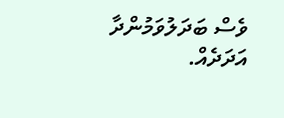ވެސް ބަދަލުވަމުންދާ އަދަދެއް.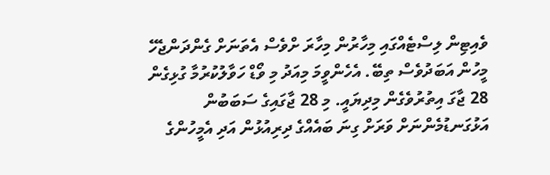ވެއިޓިން ލިސްޓެއްގައި މިހާރުން މިހާރަ ށްވެސް އެތަނަށް ގެންދަންޖެހޭ މީހުން އަބަދުވެސް ތިބޭ. އެހެންވީމަ މިއަދު މި ވޯޑް ހަވާލުކުރުމާ ގުޅިގެން 28 ޖާގަ އިތުރުވެގެން މިދިޔައީ. މި 28 ޖާގައިގެ ސަބަބުން އަޅުގަނޑުމެންނަށް ވަރަށް ގިނަ ބައެއްގެ ދިރިއުޅުން އަދި އެމީހުންގެ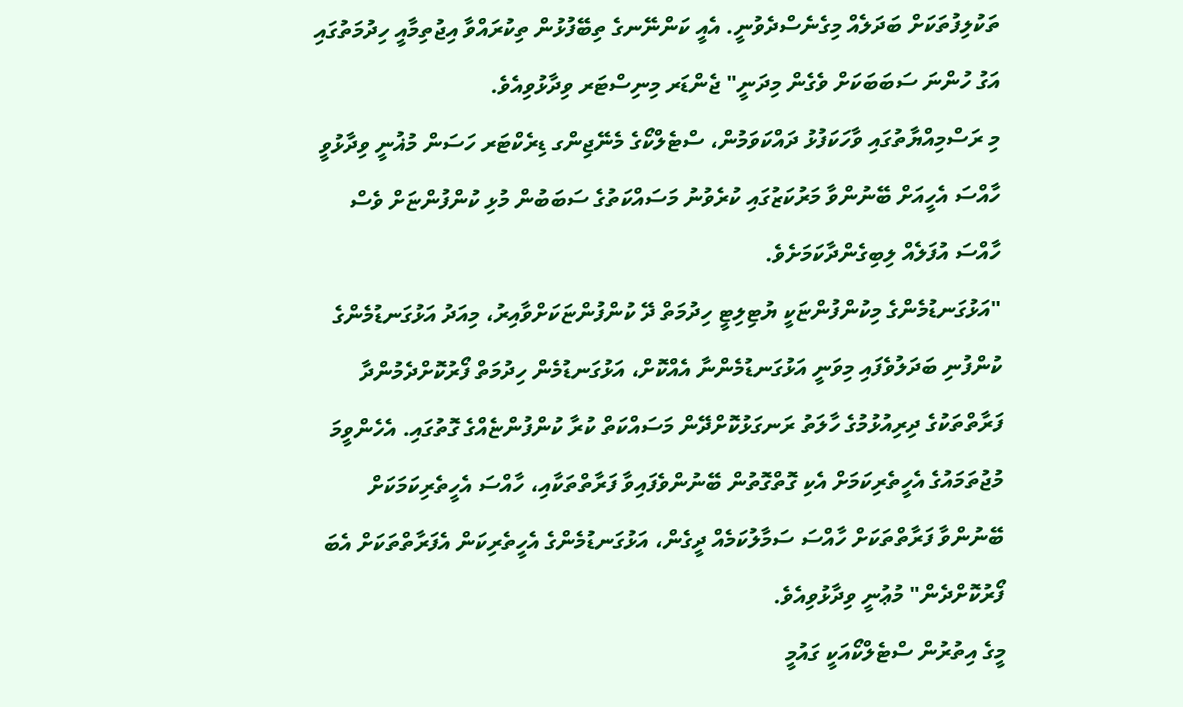ތަކުލިފުތަކަށް ބަދަލެއް މިގެނެސްދެވުނީ. އެއީ ކަންނޭނގެ ތިބޭފުޅުން ތިކުރައްވާ އިޖުތިމާއީ ހިދުމަތުގައި އަގު ހުންނަ ސަބަބަކަށް ވެގެން މިދަނީ" ޖެންޑަރ މިނިސްޓަރ ވިދާޅުވިއެވެ.
މި ރަސްމިއްޔާތުގައި ވާހަކަފުޅު ދައްކަވަމުން، ސްޓެލްކޯގެ މެނޭޖިންގ ޑިރެކްޓަރ ހަސަން މުޣުނީ ވިދާޅުވީ ހާއްސަ އެހީއަށް ބޭނުންވާ މަރުކަޒުގައި ކުރެވުނު މަސައްކަތުގެ ސަބަބުން މުޅި ކުންފުންޏަށް ވެސް ހާއްސަ އުފަލެއް ލިބިގެންދާކަމަށެވެ.
"އަޅުގަނޑުމެންގެ މިކުންފުންޏަކީ ޔުޓިލިޓީ ހިދުމަތް ދޭ ކުންފުންޏަކަށްވާއިރު، މިއަދު އަޅުގަނޑުމެންގެ ކުންފުނި ބަދަލުވެފައި މިވަނީ އަޅުގަނޑުމެންނާ އެއްކޮށް، އަޅުގަނޑުމެން ހިދުމަތް ފޯރުކޮށްދެމުންދާ ފަރާތްތަކުގެ ދިރިއުޅުމުގެ ހާލަތު ރަނގަޅުކޮށްދޭން މަސައްކަތް ކުރާ ކުންފުންޏެއްގެ ގޮތުގައި. އެހެންވީމަ މުޖުތަމައުގެ އެހީތެރިކަމަށް އެކި ގޮތްގޮތުން ބޭނުންވެފައިވާ ފަރާތްތަކާއި، ހާއްސަ އެހީތެރިކަމަކަށް ބޭނުންވާ ފަރާތްތަކަށް ހާއްސަ ސަމާލުކަމެއް ދީގެން، އަޅުގަނޑުމެންގެ އެހީތެރިކަން އެފަރާތްތަކަށް އެބަ ފޯރުކޮށްދެން" މުޢުނީ ވިދާޅުވިއެވެ.
މީގެ އިތުރުން ސްޓެލްކޯއަކީ ގައުމީ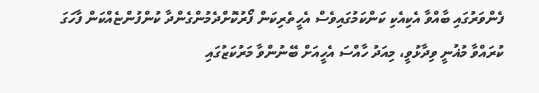ފެންވަރުގައި ބާއްވާ އެކިއެކި ކަންކަމުގައިވެސް އެހީތެރިކަން ފޯރުކޮށްދެމުންގެންދާ ކުންފުންޏެއްކަން ފާހަގަ ކުރައްވާ މުޣުނީ ވިދާޅުވީ، މިއަދު ހާއްސަ އެހީއަށް ބޭނުންވާ މަރުކަޒުގައި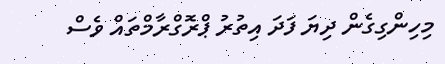މިހިންގިގެން ދިޔަ ފަދަ އިތުރު ޕްރޮގްރާމްތައް ވެސް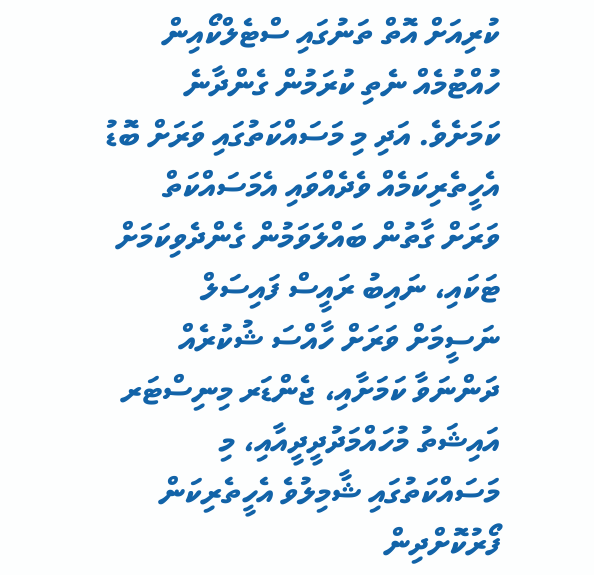ކުރިއަށް އޮތް ތަނުގައި ސްޓެލްކޯއިން ހުއްޓުމެއް ނެތި ކުރަމުން ގެންދާނެ ކަމަށެވެ. އަދި މި މަސައްކަތުގައި ވަރަށް ބޮޑު އެހީތެރިކަމެއް ވެދެއްވައި އެމަސައްކަތް ވަރަށް ގާތުން ބައްލަވަމުން ގެންދެވިކަމަށް ޓަކައި، ނައިބު ރައީސް ފައިސަލް ނަސީމަށް ވަރަށް ހާއްސަ ޝުކުރެއް ދަންނަވާ ކަމަށާއި، ޖެންޑަރ މިނިސްޓަރ އައިޝަތު މުހައްމަދުދީދީއާއި، މި މަސައްކަތުގައި ޝާމިލުވެ އެހީތެރިކަން ފޯރުކޮށްދިން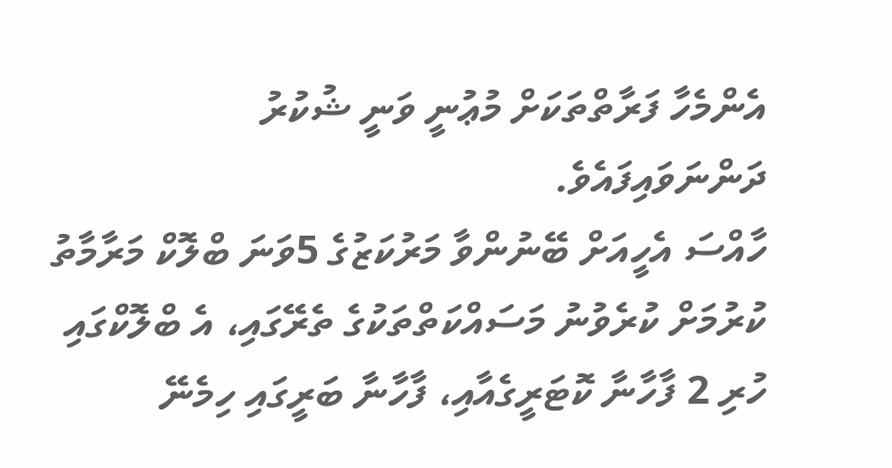އެންމެހާ ފަރާތްތަކަށް މުޢުނީ ވަނީ ޝުކުރު ދަންނަވައިފައެވެ.
ހާއްސަ އެހީއަށް ބޭނުންވާ މަރުކަޒުގެ 5ވަނަ ބްލޮކް މަރާމާތު ކުރުމަށް ކުރެވުނު މަސައްކަތްތަކުގެ ތެރޭގައި، އެ ބްލޮކްގައި ހުރި 2 ފާހާނާ ކޮޓަރީގެއާއި، ފާހާނާ ބަރީގައި ހިމެނޭ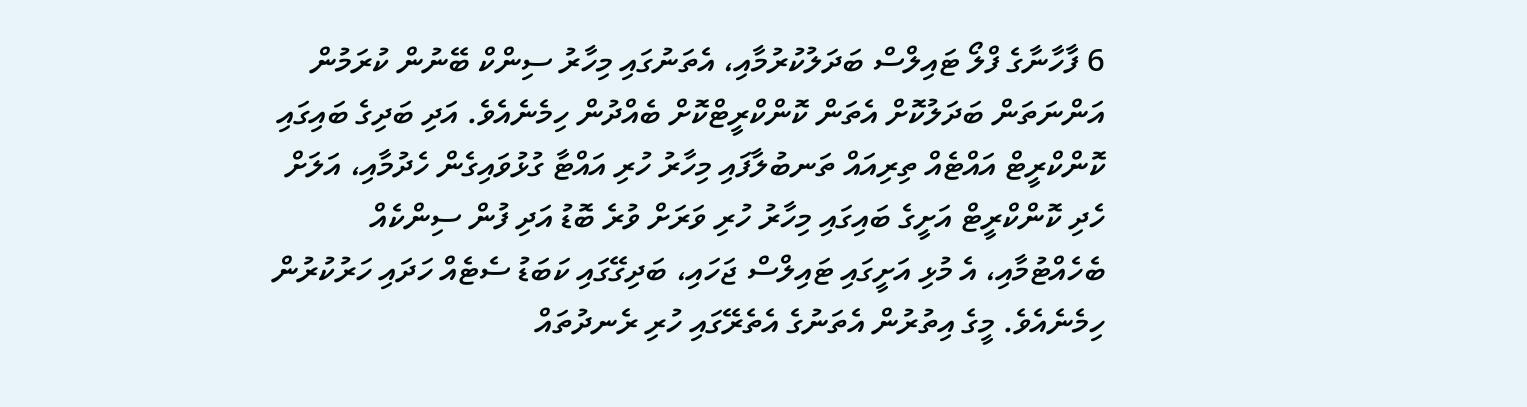6 ފާހާނާގެ ފްލޯ ޓައިލްސް ބަދަލުކުރުމާއި، އެތަނުގައި މިހާރު ސިންކް ބޭނުން ކުރަމުން އަންނަތަން ބަދަލުކޮށް އެތަން ކޮންކްރީޓްކޮށް ބެއްދުން ހިމެނެއެވެ. އަދި ބަދިގެ ބައިގައި ކޮންކްރީޓް އައްޓެއް ތިރިއައް ތަނބުލާފައި މިހާރު ހުރި އައްޓާ ގުޅުވައިގެން ހެދުމާއި، އަލަށް ހެދި ކޮންކްރީޓް އަށީގެ ބައިގައި މިހާރު ހުރި ވަރަށް ވުރެ ބޮޑު އަދި ފުން ސިންކެއް ބެހެއްޓުމާއި، އެ މުޅި އަށީގައި ޓައިލްސް ޖަހައި، ބަދިގޭގައި ކަބަޑު ސެޓެއް ހަދައި ހަރުކުރުން ހިމެނެއެވެ. މީގެ އިތުރުން އެތަނުގެ އެތެރޭގައި ހުރި ރެނދުތައް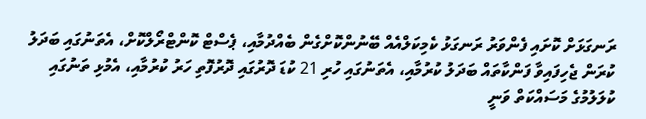ރަނގަޅަށް ކޮށައި ފެންވަރު ރަނގަޅު ކެމިކަލްއެއް ބޭނުންކޮށްގެން ބެއްދުމާއި، ޕެސްޓް ކޮންޓްރޯލްކޮށް، އެތަނުގައި ބަދަލު ކުރަން ޖެހިފައިވާ ފަންކާތައް ބަދަލު ކުރުމާއި، އެތަނުގައި ހުރި 21 ކުޑަ ދޮރުގައި ދޮރުފޮތި ހަރު ކުރުމާއި، އެމުޅި ތަނުގައި ކުލަލުމުގެ މަސައްކަތް ވަނީ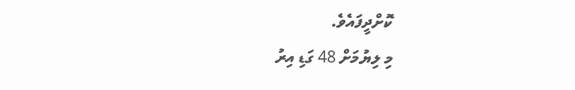ކޮށްދީފައެވެ.
މި ލިޔުމަށް 48 ގަޑި އިރު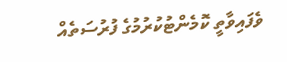ވެފައިވާތީ ކޮމެންޓުކުރުމުގެ ފުރުސަތެއް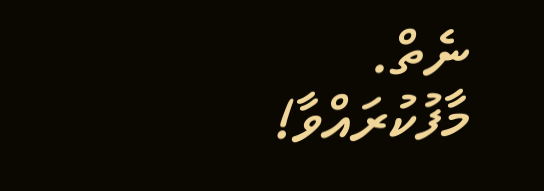ނެތް. މާފުކުރައްވާ!